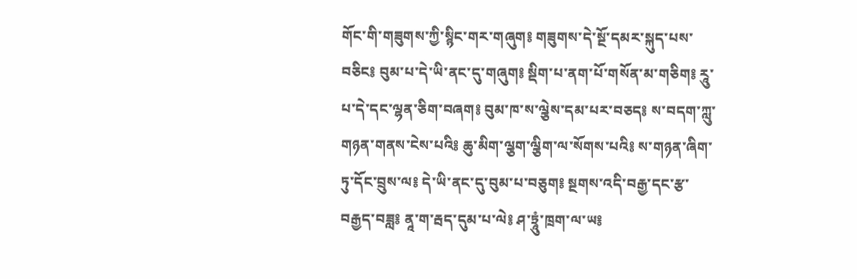གོང་གི་གཟུགས་ཀྱི་སྙིང་གར་གཞུག༔ གཟུགས་དེ་སྔོ་དམར་སྐུད་པས་བཅིང༔ བུམ་པ་དེ་ཡི་ནང་དུ་གཞུག༔ སྡིག་པ་ནག་པོ་གསོན་མ་གཅིག༔ རཱུ་པ་དེ་དང་ལྷན་ཅིག་བཞག༔ བུམ་ཁ་ས་ལྕེས་དམ་པར་བཅད༔ ས་བདག་ཀླུ་གཉན་གནས་ངེས་པའི༔ ཆུ་མིག་ལྕག་ལྕིག་ལ་སོགས་པའི༔ ས་གཉན་ཞིག་ཏུ་དོང་བྲུས་ལ༔ དེ་ཡི་ནང་དུ་བུམ་པ་བཅུག༔ སྔགས་འདི་བརྒྱ་དང་རྩ་བརྒྱད་བཟླ༔ ནཱ་ག་རྦད་དུམ་པ་ལེ༔ ཤ་ཏྲཱུཾ་ཁྲག་ལ་ཡ༔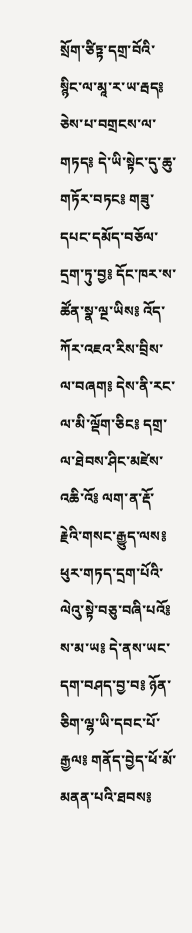སྲོག་ཙིཏྟ་དགྲ་བོའི་སྙིང་ལ་མཱ་ར་ཡ་རྦད༔ ཅེས་པ་བགྲངས་ལ་གཏད༔ དེ་ཡི་སྟེང་དུ་ཆུ་གཏོར་བཏང༔ གཟུ་དཔང་དམོད་བཅོལ་དྲག་ཏུ་བྱ༔ དོང་ཁར་ས་ཚོན་སྣ་ལྔ་ཡིས༔ འོད་ཀོར་འཇའ་རིས་བྲིས་ལ་བཞག༔ དེས་ནི་རང་ལ་མི་ལྡོག་ཅིང༔ དགྲ་ལ་ཐེབས་ཤིང་མཛེས་འཆི་འོ༔ ལག་ན་རྡོ་རྗེའི་གསང་རྒྱུད་ལས༔ ཕུར་གཏད་དྲག་པོའི་ལེའུ་སྟེ་བཅུ་བཞི་པའོ༔ ས་མ་ཡ༔ དེ་ནས་ཡང་དག་བཤད་བྱ་བ༔ ཉོན་ཅིག་ལྷ་ཡི་དབང་པོ་རྒྱལ༔ གནོད་བྱེད་ཕོ་མོ་མནན་པའི་ཐབས༔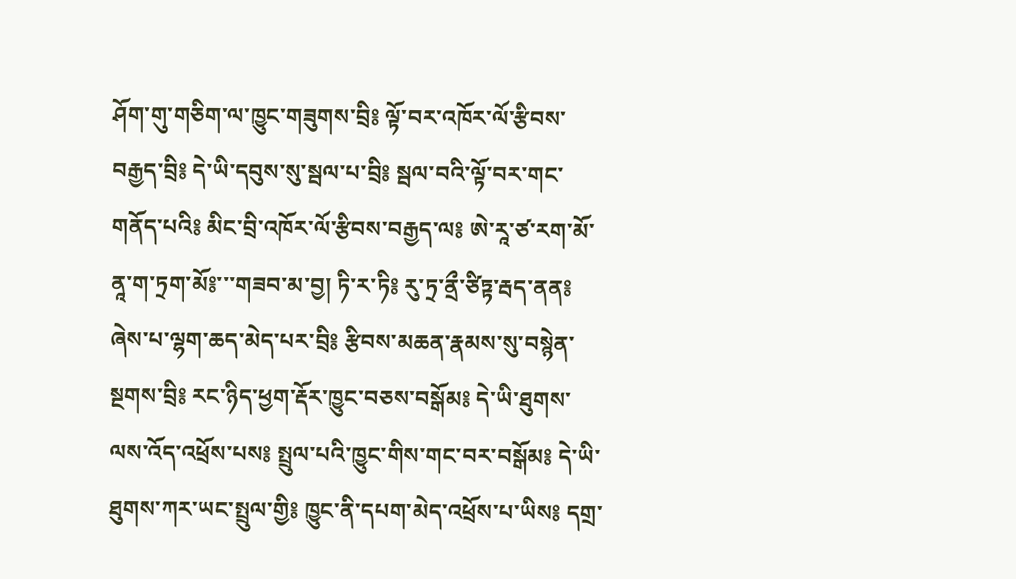ཤོག་གུ་གཅིག་ལ་ཁྱུང་གཟུགས་བྲི༔ ལྟོ་བར་འཁོར་ལོ་རྩིབས་བརྒྱད་བྲི༔ དེ་ཡི་དབུས་སུ་སྦལ་པ་བྲི༔ སྦལ་བའི་ལྟོ་བར་གང་གནོད་པའི༔ མིང་བྲི་འཁོར་ལོ་རྩིབས་བརྒྱད་ལ༔ ཨེ་རཱ་ཙ་རག་མོ་ནཱ་ག་ཏྲག་མོ༔་་་གཟབ་མ་བྱ། ཏི་ར་ཏི༔ རུ་ཏྲ་ནྲྀ་ཙིཏྟ་རྦད་ནན༔ ཞེས་པ་ལྷག་ཆད་མེད་པར་བྲི༔ རྩིབས་མཆན་རྣམས་སུ་བསྙེན་སྔགས་བྲི༔ རང་ཉིད་ཕྱག་རྡོར་ཁྱུང་བཅས་བསྒོམ༔ དེ་ཡི་ཐུགས་ལས་འོད་འཕྲོས་པས༔ སྤྲུལ་པའི་ཁྱུང་གིས་གང་བར་བསྒོམ༔ དེ་ཡི་ཐུགས་ཀར་ཡང་སྤྲུལ་གྱི༔ ཁྱུང་ནི་དཔག་མེད་འཕྲོས་པ་ཡིས༔ དགྲ་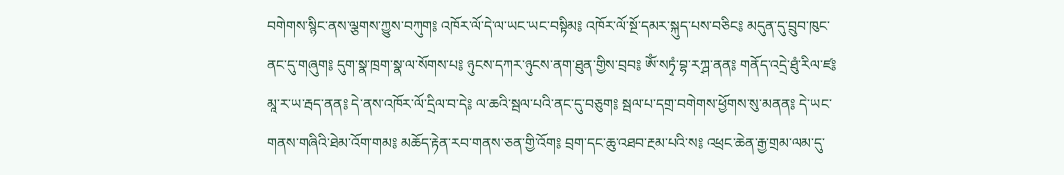བགེགས་སྙིང་ནས་ལྕགས་ཀྱུས་བཀུག༔ འཁོར་ལོ་དེ་ལ་ཡང་ཡང་བསྟིམ༔ འཁོར་ལོ་སྔོ་དམར་སྐུད་པས་བཅིང༔ མདུན་དུ་བྲུབ་ཁུང་ནང་དུ་གཞུག༔ དུག་སྣ་ཁྲག་སྣ་ལ་སོགས་པ༔ ཉུངས་དཀར་ཉུངས་ནག་ཐུན་གྱིས་བྲབ༔ ཨོཾ་སཏྭཾ་བྷ་རཀྴ་ནན༔ གནོད་འདྲེ་ཐུཾ་རིལ་ཛ༔ མཱ་ར་ཡ་རྦད་ནན༔ དེ་ནས་འཁོར་ལོ་དྲིལ་བ་དེ༔ ལ་ཆའི་སྦལ་པའི་ནང་དུ་བཅུག༔ སྦལ་པ་དགྲ་བགེགས་ཕྱོགས་སུ་མནན༔ དེ་ཡང་གནས་གཞིའི་ཐེམ་འོག་གམ༔ མཆོད་རྟེན་རབ་གནས་ཅན་གྱི་འོག༔ བྲག་དང་ཆུ་འཐབ་རྔམ་པའི་ས༔ འཕྲང་ཆེན་རྒྱ་གྲམ་ལམ་དུ་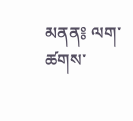མནན༔ ལག་ཚགས་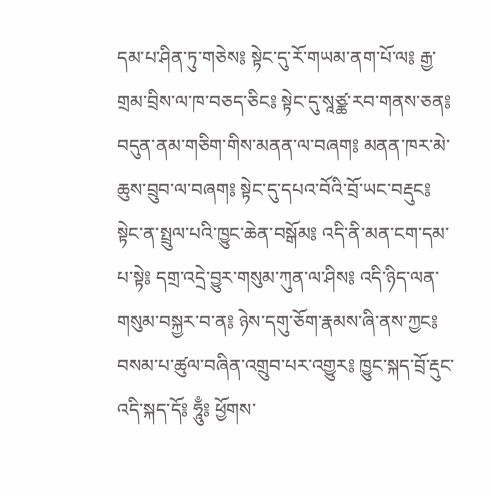དམ་པ་ཤིན་ཏུ་གཅེས༔ སྟེང་དུ་རོ་གཡམ་ནག་པོ་ལ༔ རྒྱ་གྲམ་བྲིས་ལ་ཁ་བཅད་ཅིང༔ སྟེང་དུ་སཱཙྪ་རབ་གནས་ཅན༔ བདུན་ནམ་གཅིག་གིས་མནན་ལ་བཞག༔ མནན་ཁར་མེ་ཆུས་བྲུབ་ལ་བཞག༔ སྟེང་དུ་དཔའ་བོའི་བྲོ་ཡང་བརྡུང༔ སྟེང་ན་སྤྲུལ་པའི་ཁྱུང་ཆེན་བསྒོམ༔ འདི་ནི་མན་ངག་དམ་པ་སྟེ༔ དགྲ་འདྲེ་བྱུར་གསུམ་ཀུན་ལ་ཤིས༔ འདི་ཉིད་ལན་གསུམ་བསྐྱར་བ་ན༔ ཉེས་དགུ་ཅོག་རྣམས་ཞི་ནས་ཀྱང༔ བསམ་པ་ཚུལ་བཞིན་འགྲུབ་པར་འགྱུར༔ ཁྱུང་སྐད་བྲོ་རྡུང་འདི་སྐད་དོ༔ ཧཱུྃ༔ ཕྱོགས་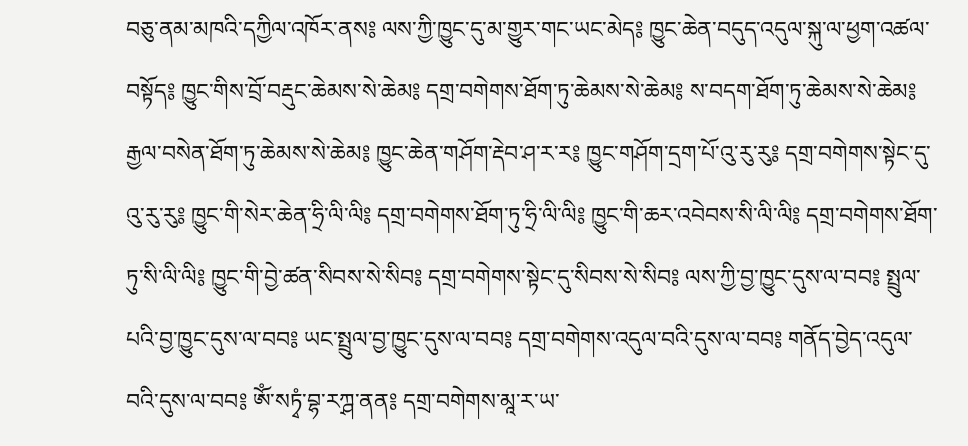བཅུ་ནམ་མཁའི་དཀྱིལ་འཁོར་ནས༔ ལས་ཀྱི་ཁྱུང་དུ་མ་གྱུར་གང་ཡང་མེད༔ ཁྱུང་ཆེན་བདུད་འདུལ་སྐུ་ལ་ཕྱག་འཚལ་བསྟོད༔ ཁྱུང་གིས་བྲོ་བརྡུང་ཆེམས་སེ་ཆེམ༔ དགྲ་བགེགས་ཐོག་ཏུ་ཆེམས་སེ་ཆེམ༔ ས་བདག་ཐོག་ཏུ་ཆེམས་སེ་ཆེམ༔ རྒྱལ་བསེན་ཐོག་ཏུ་ཆེམས་སེ་ཆེམ༔ ཁྱུང་ཆེན་གཤོག་རྡེབ་ཤ་ར་ར༔ ཁྱུང་གཤོག་དྲག་པོ་འུ་རུ་རུ༔ དགྲ་བགེགས་སྟེང་དུ་འུ་རུ་རུ༔ ཁྱུང་གི་སེར་ཆེན་ཧྲི་ལི་ལི༔ དགྲ་བགེགས་ཐོག་ཏུ་ཧྲི་ལི་ལི༔ ཁྱུང་གི་ཆར་འབེབས་སི་ལི་ལི༔ དགྲ་བགེགས་ཐོག་ཏུ་སི་ལི་ལི༔ ཁྱུང་གི་བྱེ་ཚན་སིབས་སེ་སིབ༔ དགྲ་བགེགས་སྟེང་དུ་སིབས་སེ་སིབ༔ ལས་ཀྱི་བྱ་ཁྱུང་དུས་ལ་བབ༔ སྤྲུལ་པའི་བྱ་ཁྱུང་དུས་ལ་བབ༔ ཡང་སྤྲུལ་བྱ་ཁྱུང་དུས་ལ་བབ༔ དགྲ་བགེགས་འདུལ་བའི་དུས་ལ་བབ༔ གནོད་བྱེད་འདུལ་བའི་དུས་ལ་བབ༔ ཨོཾ་སཏྭཾ་བྷ་རཀྴ་ནན༔ དགྲ་བགེགས་མཱ་ར་ཡ་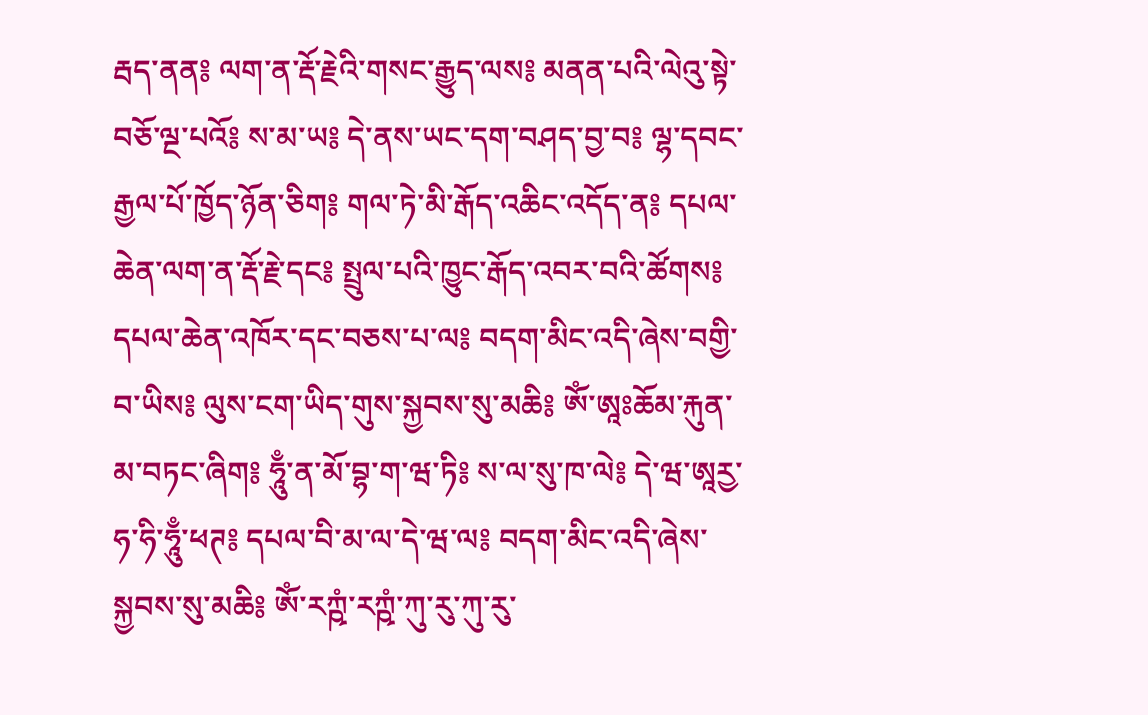རྦད་ནན༔ ལག་ན་རྡོ་རྗེའི་གསང་རྒྱུད་ལས༔ མནན་པའི་ལེའུ་སྟེ་བཅོ་ལྔ་པའོ༔ ས་མ་ཡ༔ དེ་ནས་ཡང་དག་བཤད་བྱ་བ༔ ལྷ་དབང་རྒྱལ་པོ་ཁྱོད་ཉོན་ཅིག༔ གལ་ཏེ་མི་རྒོད་འཆིང་འདོད་ན༔ དཔལ་ཆེན་ལག་ན་རྡོ་རྗེ་དང༔ སྤྲུལ་པའི་ཁྱུང་རྒོད་འབར་བའི་ཚོགས༔ དཔལ་ཆེན་འཁོར་དང་བཅས་པ་ལ༔ བདག་མིང་འདི་ཞེས་བགྱི་བ་ཡིས༔ ལུས་ངག་ཡིད་གུས་སྐྱབས་སུ་མཆི༔ ཨོཾ་ཨཱཿཆོམ་རྐུན་མ་བཏང་ཞིག༔ ཧཱུྃ་ན་མོ་བྷ་ག་ཝ་ཏི༔ ས་ལ་སུ་ཁ་ལེ༔ དེ་ཝ་ཨཱརྱ་ཧ་ཧི་ཧཱུྃ་ཕཊ༔ དཔལ་བི་མ་ལ་དེ་ཝ་ལ༔ བདག་མིང་འདི་ཞེས་སྐྱབས་སུ་མཆི༔ ཨོཾ་རཀྵཾ་རཀྵཾ་ཀུ་རུ་ཀུ་རུ་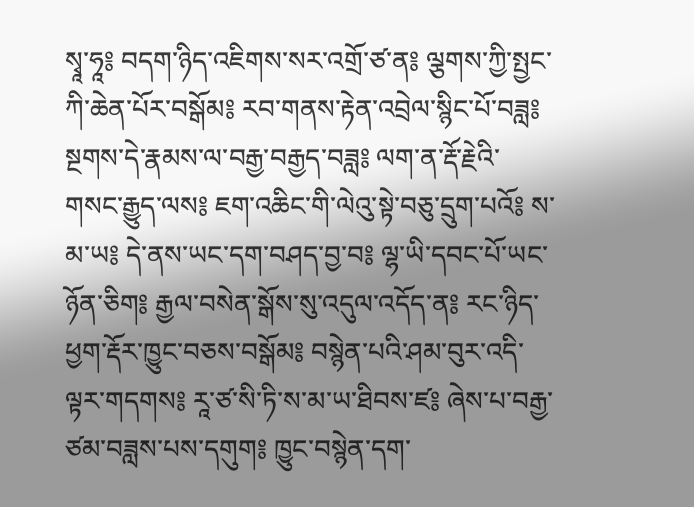སྭཱ་ཧཱ༔ བདག་ཉིད་འཇིགས་སར་འགྲོ་ཙ་ན༔ ལྕགས་ཀྱི་སྤྱང་ཀི་ཆེན་པོར་བསྒོམ༔ རབ་གནས་རྟེན་འབྲེལ་སྙིང་པོ་བཟླ༔ སྔགས་དེ་རྣམས་ལ་བརྒྱ་བརྒྱད་བཟླ༔ ལག་ན་རྡོ་རྗེའི་གསང་རྒྱུད་ལས༔ ཇག་འཆིང་གི་ལེའུ་སྟེ་བཅུ་དྲུག་པའོ༔ ས་མ་ཡ༔ དེ་ནས་ཡང་དག་བཤད་བྱ་བ༔ ལྷ་ཡི་དབང་པོ་ཡང་ཉོན་ཅིག༔ རྒྱལ་བསེན་སྒོས་སུ་འདུལ་འདོད་ན༔ རང་ཉིད་ཕྱག་རྡོར་ཁྱུང་བཅས་བསྒོམ༔ བསྙེན་པའི་ཤམ་བུར་འདི་ལྟར་གདགས༔ རཱ་ཙ་སི་ཏི་ས་མ་ཡ་ཐིབས་ཛ༔ ཞེས་པ་བརྒྱ་ཙམ་བཟླས་པས་དགུག༔ ཁྱུང་བསྙེན་དག་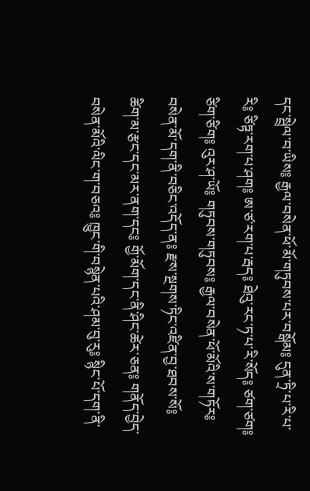དང་སྦྲེལ་བ་ཡིས༔ རྒྱལ་བསེན་ཕོ་མོ་གཏུབས་པར་བསྒོམ༔ དུན་ཏྲི་པ་རི་པ་རི༔ ཙིཏྟ་རག་པ་ཤག༔ ཨ་ཙ་རག་པ་རྦད༔ ཐེའུ་རང་ཏ་པ་རི་སོད༔ ཙག་ཙག༔ ཙིག་ཙིག༔ འུར་ཤ་ཡོ༔ གཏུབས་གཏུབས༔ རྒྱལ་བསེན་ཕོ་མོའི་ས་གཏོར༔ བསེན་མོ་དག་ནི་བཅིང་འདོད་ན༔ རྫས་སྔགས་ཏིང་འཛིན་བྱ་ཐབས་སོ༔ ཚིག་མ་རྩང་དང་མར་ནག་དང༔ གྱོ་མོག་དང་ནི་ཤིང་ཚེར་ཅན༔ གནོད་བྱེད་བསེན་མོའི་ལིང་ག་བཅའ༔ ཁྱུང་གི་བསྙེན་པའི་ཤམ་བུ་རུ༔ སྙིང་པོ་དག་ནི་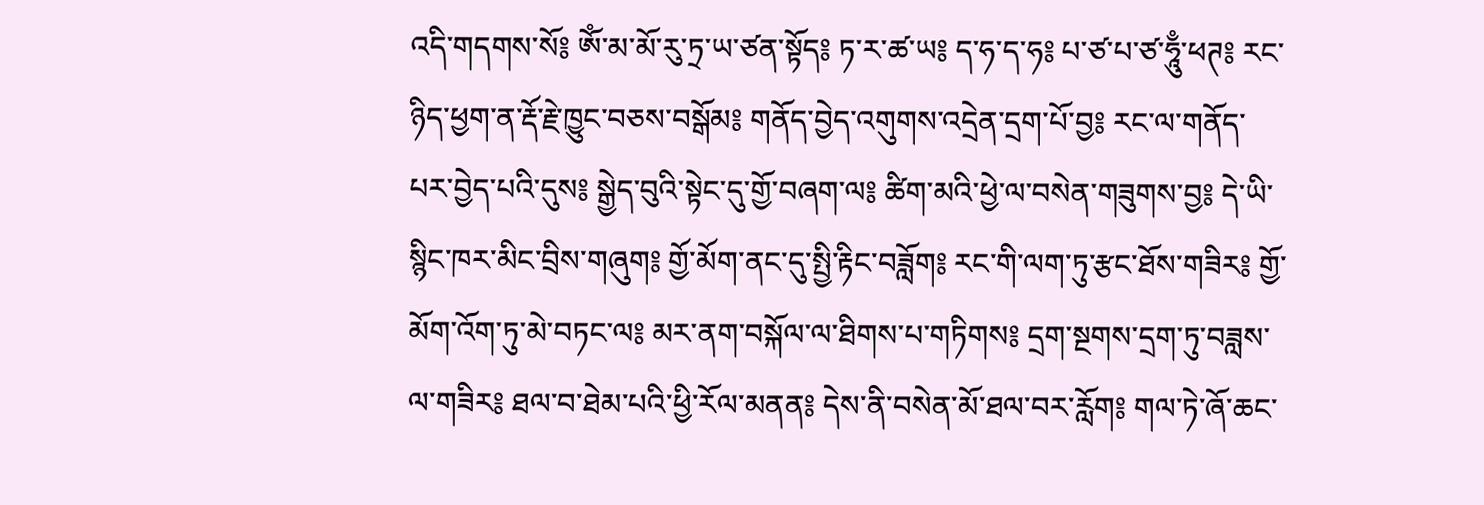འདི་གདགས་སོ༔ ཨོཾ་མ་མོ་རུ་ཏྲ་ཡ་ཙན་སྟོད༔ ཏ་ར་ཚ་ཡ༔ ད་ཧ་ད་ཧ༔ པ་ཙ་པ་ཙ་ཧཱུྃ་ཕཊ༔ རང་ཉིད་ཕྱག་ན་རྡོ་རྗེ་ཁྱུང་བཅས་བསྒོམ༔ གནོད་བྱེད་འགུགས་འདྲེན་དྲག་པོ་བྱ༔ རང་ལ་གནོད་པར་བྱེད་པའི་དུས༔ སྒྱེད་བུའི་སྟེང་དུ་གྱོ་བཞག་ལ༔ ཚིག་མའི་ཕྱེ་ལ་བསེན་གཟུགས་བྱ༔ དེ་ཡི་སྙིང་ཁར་མིང་བྲིས་གཞུག༔ གྱོ་མོག་ནང་དུ་སྤྱི་རྟིང་བཟློག༔ རང་གི་ལག་ཏུ་རྩང་ཐོས་གཟིར༔ གྱོ་མོག་འོག་ཏུ་མེ་བཏང་ལ༔ མར་ནག་བསྐོལ་ལ་ཐིགས་པ་གཏིགས༔ དྲག་སྔགས་དྲག་ཏུ་བཟླས་ལ་གཟིར༔ ཐལ་བ་ཐེམ་པའི་ཕྱི་རོལ་མནན༔ དེས་ནི་བསེན་མོ་ཐལ་བར་རློག༔ གལ་ཏེ་ཞོ་ཆང་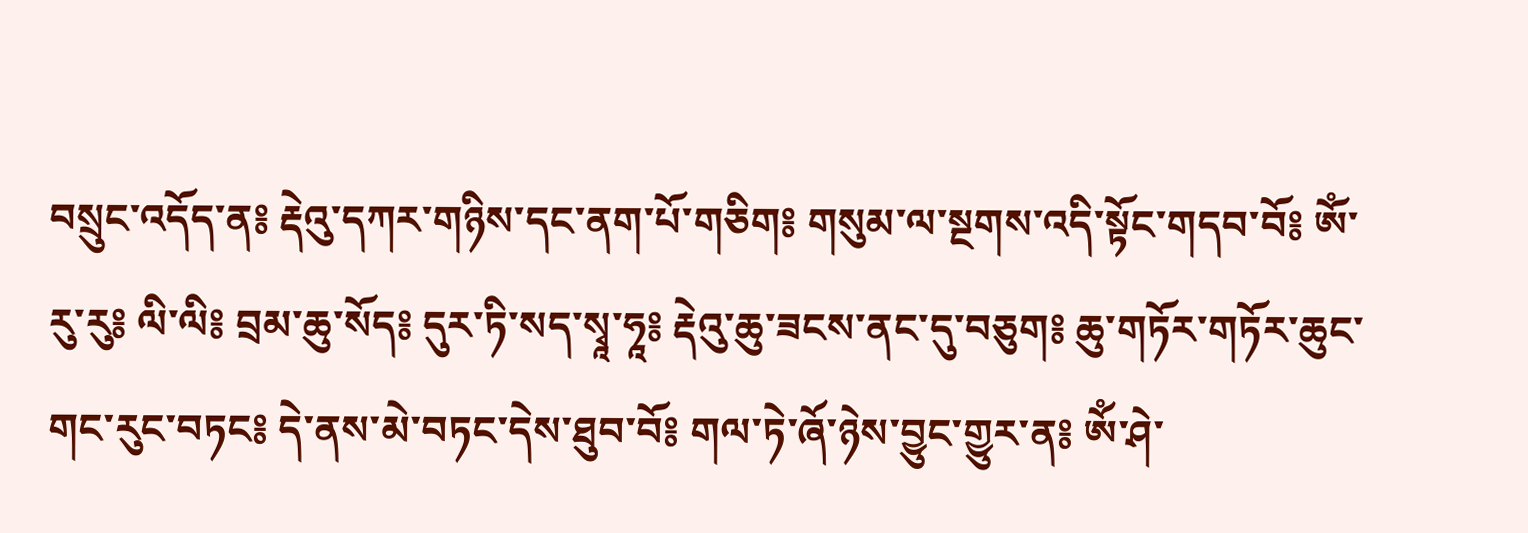བསྲུང་འདོད་ན༔ རྡེའུ་དཀར་གཉིས་དང་ནག་པོ་གཅིག༔ གསུམ་ལ་སྔགས་འདི་སྟོང་གདབ་བོ༔ ཨོཾ་རུ་རུ༔ ལི་ལི༔ བྲམ་ཆུ་སོད༔ དུར་ཏི་སད་སྭཱ་ཧཱ༔ རྡེའུ་ཆུ་ཟངས་ནང་དུ་བཅུག༔ ཆུ་གཏོར་གཏོར་ཆུང་གང་རུང་བཏང༔ དེ་ནས་མེ་བཏང་དེས་ཐུབ་བོ༔ གལ་ཏེ་ཞོ་ཉེས་བྱུང་གྱུར་ན༔ ཨོཾ་ཤེ་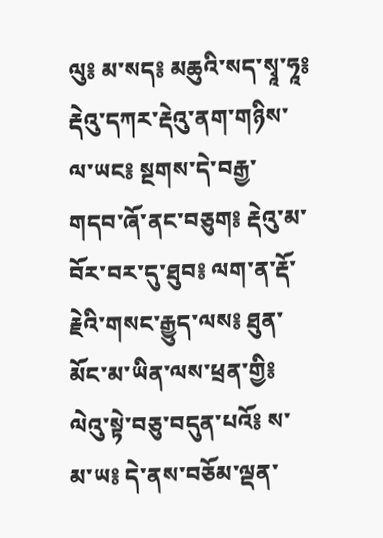ལུ༔ མ་སད༔ མཆུའི་སད་སྭཱ་ཧཱ༔ རྡེའུ་དཀར་རྡེའུ་ནག་གཉིས་ལ་ཡང༔ སྔགས་དེ་བརྒྱ་གདབ་ཞོ་ནང་བཅུག༔ རྡེའུ་མ་བོར་བར་དུ་ཐུབ༔ ལག་ན་རྡོ་རྗེའི་གསང་རྒྱུད་ལས༔ ཐུན་མོང་མ་ཡིན་ལས་ཕྲན་གྱི༔ ལེའུ་སྟེ་བཅུ་བདུན་པའོ༔ ས་མ་ཡ༔ དེ་ནས་བཅོམ་ལྡན་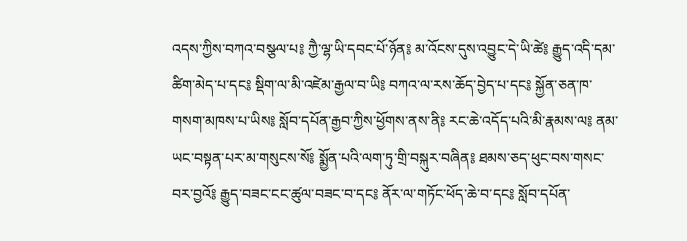འདས་ཀྱིས་བཀའ་བསྩལ་པ༔ ཀྱཻ་ལྷ་ཡི་དབང་པོ་ཉོན༔ མ་འོངས་དུས་འབྱུང་དེ་ཡི་ཚེ༔ རྒྱུད་འདི་དམ་ཚིག་མེད་པ་དང༔ སྡིག་ལ་མི་འཛེམ་རྒྱལ་བ་ཡི༔ བཀའ་ལ་རས་ཆོད་བྱེད་པ་དང༔ སྐྱོན་ཅན་ཁ་གསག་མཁས་པ་ཡིས༔ སློབ་དཔོན་རྒྱབ་ཀྱིས་ཕྱོགས་ནས་ནི༔ རང་ཆེ་འདོད་པའི་མི་རྣམས་ལ༔ ནམ་ཡང་བསྟན་པར་མ་གསུངས་སོ༔ སྨྱོན་པའི་ལག་ཏུ་གྲི་བསྐུར་བཞིན༔ ཐམས་ཅད་ཕུང་བས་གསང་བར་བྱའོ༔ རྒྱུད་བཟང་ངང་ཚུལ་བཟང་བ་དང༔ ནོར་ལ་གཏོང་ཕོད་ཆེ་བ་དང༔ སློབ་དཔོན་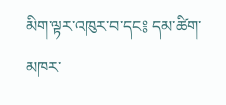མིག་ལྟར་འཁུར་བ་དང༔ དམ་ཚིག་མཁར་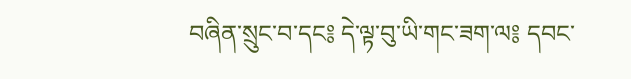བཞིན་སྲུང་བ་དང༔ དེ་ལྟ་བུ་ཡི་གང་ཟག་ལ༔ དབང་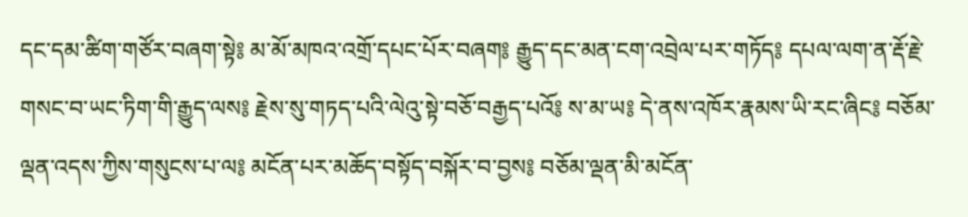དང་དམ་ཚིག་གཙོར་བཞག་སྟེ༔ མ་མོ་མཁའ་འགྲོ་དཔང་པོར་བཞག༔ རྒྱུད་དང་མན་ངག་འབྲེལ་པར་གཏོད༔ དཔལ་ལག་ན་རྡོ་རྗེ་གསང་བ་ཡང་ཏིག་གི་རྒྱུད་ལས༔ རྗེས་སུ་གཏད་པའི་ལེའུ་སྟེ་བཅོ་བརྒྱད་པའོ༔ ས་མ་ཡ༔ དེ་ནས་འཁོར་རྣམས་ཡི་རང་ཞིང༔ བཅོམ་ལྡན་འདས་ཀྱིས་གསུངས་པ་ལ༔ མངོན་པར་མཆོད་བསྟོད་བསྐོར་བ་བྱས༔ བཅོམ་ལྡན་མི་མངོན་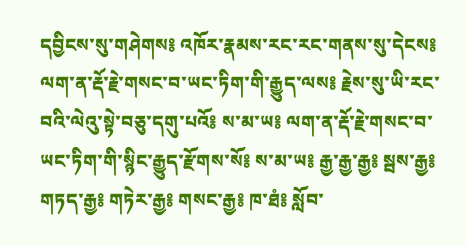དབྱིངས་སུ་གཤེགས༔ འཁོར་རྣམས་རང་རང་གནས་སུ་དེངས༔ ལག་ན་རྡོ་རྗེ་གསང་བ་ཡང་ཏིག་གི་རྒྱུད་ལས༔ རྗེས་སུ་ཡི་རང་བའི་ལེའུ་སྟེ་བཅུ་དགུ་པའོ༔ ས་མ་ཡ༔ ལག་ན་རྡོ་རྗེ་གསང་བ་ཡང་ཏིག་གི་སྙིང་རྒྱུད་རྫོགས་སོ༔ ས་མ་ཡ༔ རྒྱ་རྒྱ་རྒྱ༔ སྦས་རྒྱ༔ གཏད་རྒྱ༔ གཏེར་རྒྱ༔ གསང་རྒྱ༔ ཁ་ཐཾ༔ སློབ་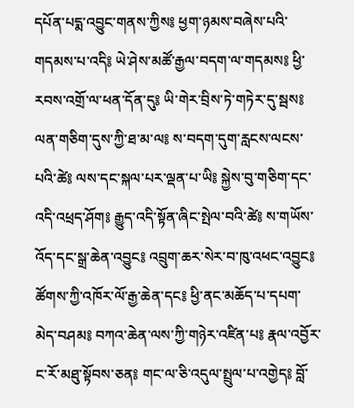དཔོན་པདྨ་འབྱུང་གནས་ཀྱིས༔ ཕྱག་ཉམས་བཞེས་པའི་གདམས་པ་འདི༔ ཡེ་ཤེས་མཚོ་རྒྱལ་བདག་ལ་གདམས༔ ཕྱི་རབས་འགྲོ་ལ་ཕན་དོན་དུ༔ ཡི་གེར་བྲིས་ཏེ་གཏེར་དུ་སྦས༔ ལན་གཅིག་དུས་ཀྱི་ཐ་མ་ལ༔ ས་བདག་དུག་རླངས་ལངས་པའི་ཚེ༔ ལས་དང་སྐལ་པར་ལྡན་པ་ཡི༔ སྐྱེས་བུ་གཅིག་དང་འདི་འཕྲད་ཤོག༔ རྒྱུད་འདི་སྟོན་ཞིང་སྤེལ་བའི་ཚེ༔ ས་གཡོས་འོད་དང་སྒྲ་ཆེན་འབྱུང༔ འབྲུག་ཆར་སེར་བ་ཁུ་འཕང་འབྱུང༔ ཚོགས་ཀྱི་འཁོར་ལོ་རྒྱ་ཆེན་དང༔ ཕྱི་ནང་མཆོད་པ་དཔག་མེད་བཤམ༔ བཀའ་ཆེན་ལས་ཀྱི་གཉེར་འཛིན་པ༔ རྣལ་འབྱོར་ང་རོ་མཐུ་སྟོབས་ཅན༔ གང་ལ་ཅི་འདུལ་སྤྲུལ་པ་འགྱེད༔ བློ་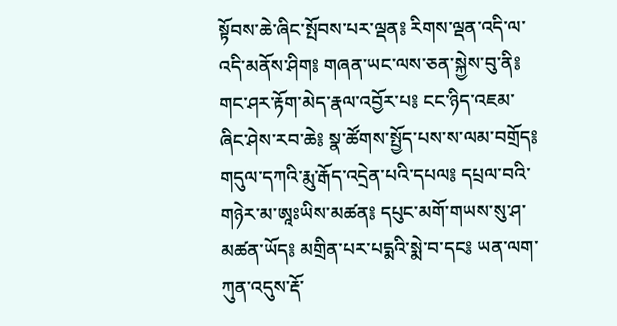སྟོབས་ཆེ་ཞིང་སྤོབས་པར་ལྡན༔ རིགས་ལྡན་འདི་ལ་འདི་མནོས་ཤིག༔ གཞན་ཡང་ལས་ཅན་སྐྱེས་བུ་ནི༔ གང་ཤར་རྟོག་མེད་རྣལ་འབྱོར་པ༔ ངང་ཉིད་འཇམ་ཞིང་ཤེས་རབ་ཆེ༔ སྣ་ཚོགས་སྤྱོད་པས་ས་ལམ་བགྲོད༔ གདུལ་དཀའི་རྨུ་རྒོད་འདྲེན་པའི་དཔལ༔ དཔྲལ་བའི་གཉེར་མ་ཨཱཿཡིས་མཚན༔ དཔུང་མགོ་གཡས་སུ་ཤ་མཚན་ཡོད༔ མགྲིན་པར་པདྨའི་སྨེ་བ་དང༔ ཡན་ལག་ཀུན་འདུས་རྡོ་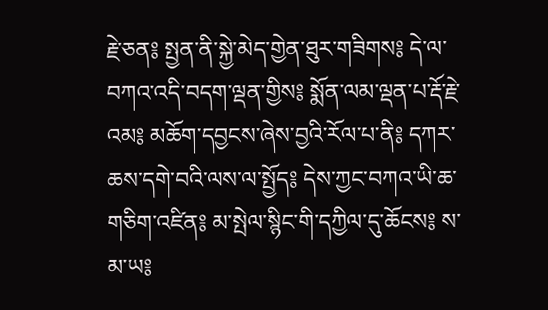རྗེ་ཅན༔ སྤྱན་ནི་སྐྱེ་མེད་གྱེན་ཐུར་གཟིགས༔ དེ་ལ་བཀའ་འདི་བདག་ལྡན་གྱིས༔ སྨོན་ལམ་ལྡན་པ་རྡོ་རྗེ་འམ༔ མཆོག་དབྱངས་ཞེས་བྱའི་རོལ་པ་ནི༔ དཀར་ཆས་དགེ་བའི་ལས་ལ་སྤྱོད༔ དེས་ཀྱང་བཀའ་ཡི་ཆ་གཅིག་འཛིན༔ མ་སྤེལ་སྙིང་གི་དཀྱིལ་དུ་ཆོངས༔ ས་མ་ཡ༔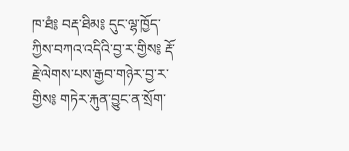ཁ་ཐཾ༔ བརྡ་ཐིམ༔ དུང་ལྷ་ཁྱོད་ཀྱིས་བཀའ་འདིའི་བྱ་ར་གྱིས༔ རྡོ་རྗེ་ལེགས་པས་རྒྱབ་གཉེར་བྱ་ར་གྱིས༔ གཏེར་རྐུན་བྱུང་ན་སྲོག་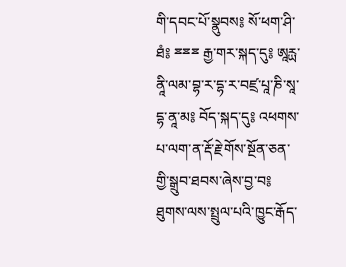གི་དབང་པོ་སྣུབས༔ སོ་ཕག་ཤི་ཐཾ༔ ྈྈྈ རྒྱ་གར་སྐད་དུ༔ ཨཱརྻ་ནཱི་ལམ་བྷ་ར་དྷ་ར་བཛྲ་པཱ་ཎི་སཱ་དྷ་ནཱ་མ༔ བོད་སྐད་དུ༔ འཕགས་པ་ལག་ན་རྡོ་རྗེ་གོས་སྔོན་ཅན་གྱི་སྒྲུབ་ཐབས་ཞེས་བྱ་བ༔ ཐུགས་ལས་སྤྲུལ་པའི་ཁྱུང་རྒོད་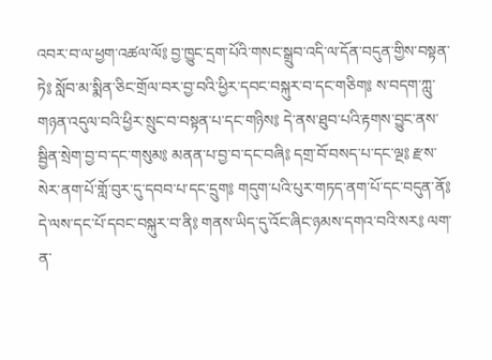འབར་བ་ལ་ཕྱག་འཚལ་ལོ༔ བྱ་ཁྱུང་དྲག་པོའི་གསང་སྒྲུབ་འདི་ལ་དོན་བདུན་གྱིས་བསྟན་ཏེ༔ སློབ་མ་སྨིན་ཅིང་གྲོལ་བར་བྱ་བའི་ཕྱིར་དབང་བསྐུར་བ་དང་གཅིག༔ ས་བདག་ཀླུ་གཉན་འདུལ་བའི་ཕྱིར་སྲུང་བ་བསྟན་པ་དང་གཉིས༔ དེ་ནས་ཐུབ་པའི་རྟགས་བྱུང་ནས་སྦྱིན་སྲེག་བྱ་བ་དང་གསུམ༔ མནན་པ་བྱ་བ་དང་བཞི༔ དགྲ་བོ་བསད་པ་དང་ལྔ༔ རྫས་སེར་ནག་པོ་གློ་བུར་དུ་དབབ་པ་དང་དྲུག༔ གདུག་པའི་པུར་གཏད་ནག་པོ་དང་བདུན་ནོ༔ དེ་ལས་དང་པོ་དབང་བསྐུར་བ་ནི༔ གནས་ཡིད་དུ་འོང་ཞིང་ཉམས་དགའ་བའི་སར༔ ལག་ན་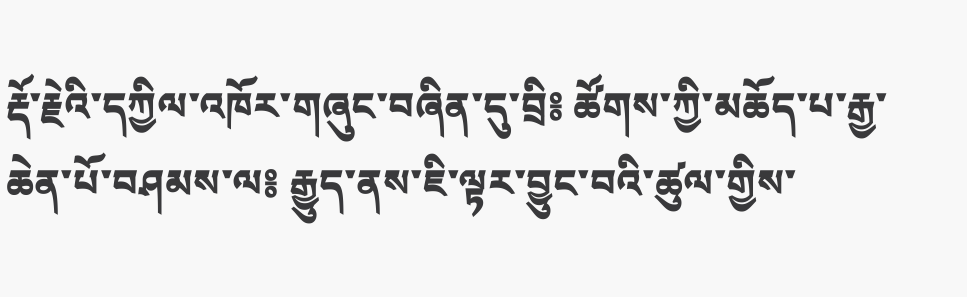རྡོ་རྗེའི་དཀྱིལ་འཁོར་གཞུང་བཞིན་དུ་བྲི༔ ཚོགས་ཀྱི་མཆོད་པ་རྒྱ་ཆེན་པོ་བཤམས་ལ༔ རྒྱུད་ནས་ཇི་ལྟར་བྱུང་བའི་ཚུལ་གྱིས་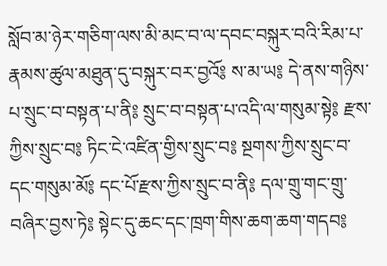སློབ་མ་ཉེར་གཅིག་ལས་མི་མང་བ་ལ་དབང་བསྐུར་བའི་རིམ་པ་རྣམས་ཚུལ་མཐུན་དུ་བསྐུར་བར་བྱའོ༔ ས་མ་ཡ༔ དེ་ནས་གཉིས་པ་སྲུང་བ་བསྟན་པ་ནི༔ སྲུང་བ་བསྟན་པ་འདི་ལ་གསུམ་སྟེ༔ རྫས་ཀྱིས་སྲུང་བ༔ ཏིང་ངེ་འཛིན་གྱིས་སྲུང་བ༔ སྔགས་ཀྱིས་སྲུང་བ་དང་གསུམ་མོ༔ དང་པོ་རྫས་ཀྱིས་སྲུང་བ་ནི༔ དལ་གྲུ་གང་གྲུ་བཞིར་བྱས་ཏེ༔ སྟེང་དུ་ཆང་དང་ཁྲག་གིས་ཆག་ཆག་གདབ༔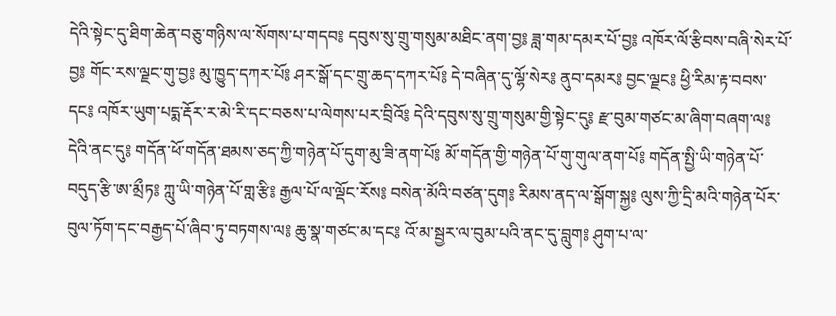དེའི་སྟེང་དུ་ཐིག་ཆེན་བཅུ་གཉིས་ལ་སོགས་པ་གདབ༔ དབུས་སུ་གྲུ་གསུམ་མཐིང་ནག་བྱ༔ ཟླ་གམ་དམར་པོ་བྱ༔ འཁོར་ལོ་རྩིབས་བཞི་སེར་པོ་བྱ༔ གོང་རས་ལྗང་གུ་བྱ༔ མུ་ཁྱུད་དཀར་པོ༔ ཤར་སྒོ་དང་གྲུ་ཆད་དཀར་པོ༔ དེ་བཞིན་དུ་ལྷོ་སེར༔ ནུབ་དམར༔ བྱང་ལྗང༔ ཕྱི་རིམ་རྟ་བབས་དང༔ འཁོར་ཡུག་པདྨ་རྡོར་ར་མེ་རི་དང་བཅས་པ་ལེགས་པར་བྲིའོ༔ དེའི་དབུས་སུ་གྲུ་གསུམ་གྱི་སྟེང་དུ༔ རྫ་བུམ་གཙང་མ་ཞིག་བཞག་ལ༔ དེའི་ནང་དུ༔ གདོན་ཕོ་གདོན་ཐམས་ཅད་ཀྱི་གཉེན་པོ་དུག་མུ་ཟི་ནག་པོ༔ མོ་གདོན་གྱི་གཉེན་པོ་གུ་གུལ་ནག་པོ༔ གདོན་སྤྱི་ཡི་གཉེན་པོ་བདུད་རྩི་ཨ་མྲྀཏ༔ ཀླུ་ཡི་གཉེན་པོ་གླ་རྩི༔ རྒྱལ་པོ་ལ་ལྡོང་རོས༔ བསེན་མོའི་བཙན་དུག༔ རིམས་ནད་ལ་སྒོག་སྐྱ༔ ལུས་ཀྱི་དྲི་མའི་གཉེན་པོར་བུལ་ཏོག་དང་བརྒྱད་པོ་ཞིབ་ཏུ་བཏགས་ལ༔ ཆུ་སྣ་གཙང་མ་དང༔ འོ་མ་སྦྱར་ལ་བུམ་པའི་ནང་དུ་བླུག༔ ཤུག་པ་ལ་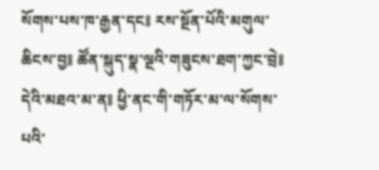སོགས་པས་ཁ་རྒྱན་དང༔ རས་སྔོན་པོའི་མགུལ་ཆིངས་བྱ༔ ཚོན་སྐུད་སྣ་ལྔའི་གཟུངས་ཐག་ཀྱང་བྲེ༔ དེའི་མཐའ་མ་ན༔ ཕྱི་ནང་གི་གཏོར་མ་ལ་སོགས་པའི་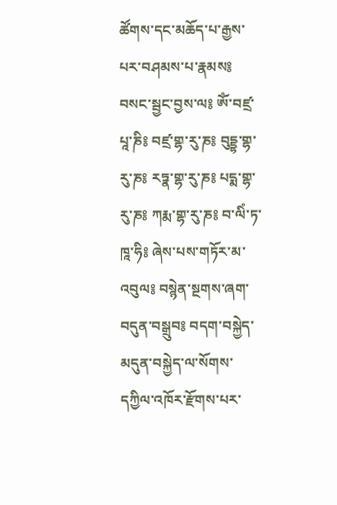ཚོགས་དང་མཆོད་པ་རྒྱས་པར་བཤམས་པ་རྣམས༔ བསང་སྦྱང་བྱས་ལ༔ ཨོཾ་བཛྲ་པཱ་ཎི༔ བཛྲ་གྷ་རུ་ཎ༔ བུདྡྷ་གྷ་རུ་ཎ༔ རཏྣ་གྷ་རུ་ཎ༔ པདྨ་གྷ་རུ་ཎ༔ ཀརྨ་གྷ་རུ་ཎ༔ བ་ལིཾ་ཏ་ཁཱ་ཧི༔ ཞེས་པས་གཏོར་མ་འབུལ༔ བསྙེན་སྔགས་ཞག་བདུན་བསྒྲུབ༔ བདག་བསྐྱེད་མདུན་བསྐྱེད་ལ་སོགས་དཀྱིལ་འཁོར་རྫོགས་པར་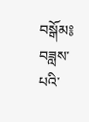བསྒོམ༔ བཟླས་པའི་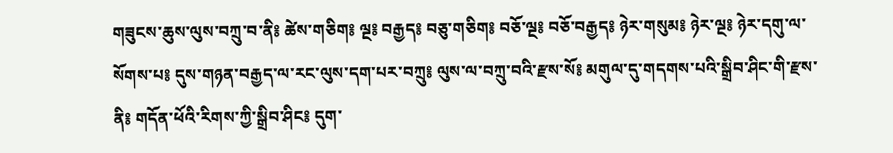གཟུངས་ཆུས་ལུས་བཀྲུ་བ་ནི༔ ཚེས་གཅིག༔ ལྔ༔ བརྒྱད༔ བཅུ་གཅིག༔ བཅོ་ལྔ༔ བཅོ་བརྒྱད༔ ཉེར་གསུམ༔ ཉེར་ལྔ༔ ཉེར་དགུ་ལ་སོགས་པ༔ དུས་གཉན་བརྒྱད་ལ་རང་ལུས་དག་པར་བཀྲུ༔ ལུས་ལ་བཀྲུ་བའི་རྫས་སོ༔ མགུལ་དུ་གདགས་པའི་སྒྲིབ་ཤིང་གི་རྫས་ནི༔ གདོན་ཕོའི་རིགས་ཀྱི་སྒྲིབ་ཤིང༔ དུག་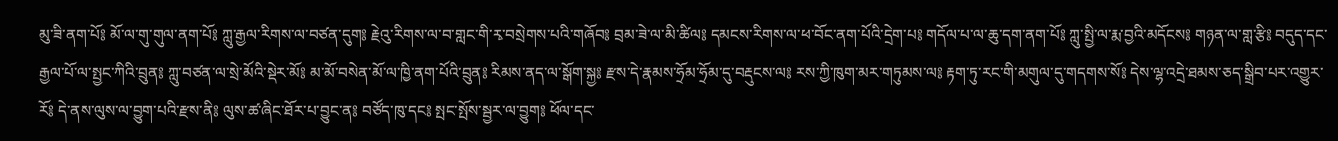མུ་ཟི་ནག་པོ༔ མོ་ལ་གུ་གུལ་ནག་པོ༔ ཀླུ་རྒྱལ་རིགས་ལ་བཙན་དུག༔ རྗེའུ་རིགས་ལ་བ་གླང་གི་རྭ་བསྲེགས་པའི་གཞོབ༔ བྲམ་ཟེ་ལ་མི་ཚིལ༔ དམངས་རིགས་ལ་ཕ་བོང་ནག་པོའི་དྲེག་པ༔ གདོལ་པ་ལ་ཆུ་དག་ནག་པོ༔ ཀླུ་སྤྱི་ལ་རྨ་བྱའི་མདོངས༔ གཉན་ལ་གླ་རྩི༔ བདུད་དང་རྒྱལ་པོ་ལ་སྤྱང་ཀིའི་བྲུན༔ ཀླུ་བཙན་ལ་སྲེ་མོའི་སྡེར་མོ༔ མ་མོ་བསེན་མོ་ལ་ཁྱི་ནག་པོའི་བྲུན༔ རིམས་ནད་ལ་སྒོག་སྐྱ༔ རྫས་དེ་རྣམས་ཧྲོམ་ཧྲོམ་དུ་བརྡུངས་ལ༔ རས་ཀྱི་ཁུག་མར་གཏུམས་ལ༔ རྟག་ཏུ་རང་གི་མགུལ་དུ་གདགས་སོ༔ དེས་ལྷ་འདྲེ་ཐམས་ཅད་སྒྲིབ་པར་འགྱུར་རོ༔ དེ་ནས་ལུས་ལ་བྱུག་པའི་རྫས་ནི༔ ལུས་ཚ་ཞིང་ཐོར་པ་བྱུང་ན༔ བཙོད་ཁུ་དང༔ སྤང་སྤོས་སྦྱར་ལ་བྱུག༔ ཕོལ་དང་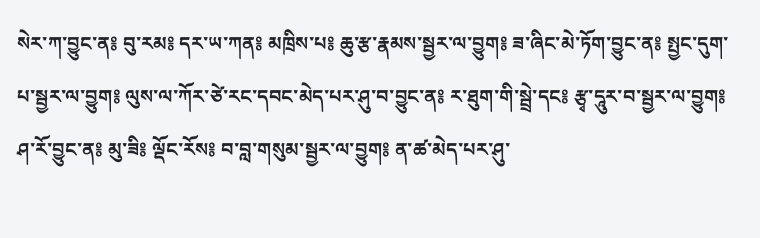སེར་ཀ་བྱུང་ན༔ བུ་རམ༔ དར་ཡ་ཀན༔ མཁྲིས་པ༔ ཆུ་རྩ་རྣམས་སྦྱར་ལ་བྱུག༔ ཟ་ཞིང་མེ་ཏོག་བྱུང་ན༔ སྤྱང་དུག་པ་སྦྱར་ལ་བྱུག༔ ལུས་ལ་ཀོར་ཙེ་རང་དབང་མེད་པར་ཤུ་བ་བྱུང་ན༔ ར་ཐུག་གི་སྦྲེ་དང༔ རྩྭ་དཱུར་བ་སྦྱར་ལ་བྱུག༔ ཤ་རོ་བྱུང་ན༔ མུ་ཟི༔ ལྡོང་རོས༔ བ་བླ་གསུམ་སྦྱར་ལ་བྱུག༔ ན་ཚ་མེད་པར་ཤུ་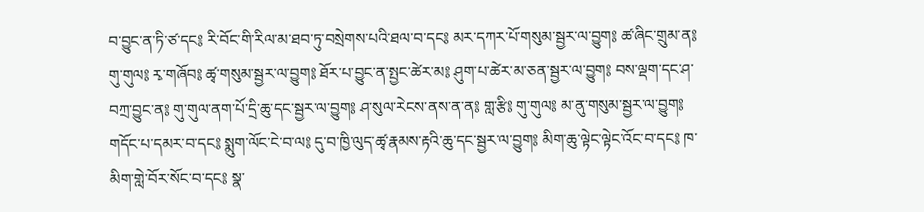བ་བྱུང་ན་ཏི་ཙ་དང༔ རི་བོང་གི་རིལ་མ་ཐབ་ཏུ་བསྲེགས་པའི་ཐལ་བ་དང༔ མར་དཀར་པོ་གསུམ་སྦྱར་ལ་བྱུག༔ ཚ་ཞིང་གྲུམ་ན༔ གུ་གུལ༔ རྭ་གཞོབ༔ ཚྭ་གསུམ་སྦྱར་ལ་བྱུག༔ ཐོར་པ་བྱུང་ན་སྤྱང་ཚེར་མ༔ ཤུག་པ་ཚེར་མ་ཅན་སྦྱར་ལ་བྱུག༔ བས་ལྡག་དང་ཤ་བཀྲ་བྱུང་ན༔ གུ་གུལ་ནག་པོ་དྲི་ཆུ་དང་སྦྱར་ལ་བྱུག༔ ཤ་སུལ་རེངས་ནས་ན་ན༔ གླ་རྩི༔ གུ་གུལ༔ མ་ནུ་གསུམ་སྦྱར་ལ་བྱུག༔ གདོང་པ་དམར་བ་དང༔ སྨུག་ལོང་ངེ་བ་ལ༔ དུ་བ་ཁྱི་ལུད་ཚྭ་རྣམས་རྟའི་ཆུ་དང་སྦྱར་ལ་བྱུག༔ མིག་ཆུ་ལྟེང་ལྟེང་འོང་བ་དང༔ ཁ་མིག་གླེ་བོར་སོང་བ་དང༔ སྣ་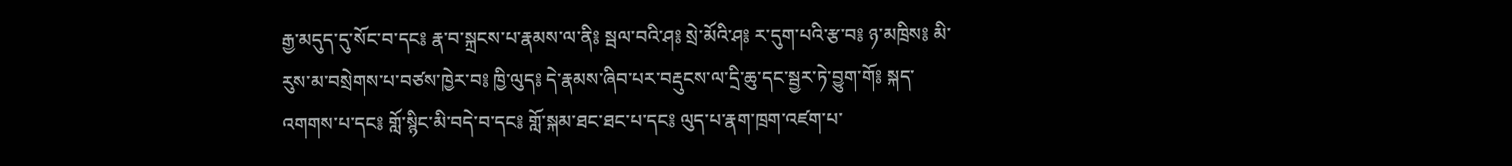རྒྱ་མདུད་དུ་སོང་བ་དང༔ རྣ་བ་སྐྲངས་པ་རྣམས་ལ་ནི༔ སྦལ་བའི་ཤ༔ སྲེ་མོའི་ཤ༔ ར་དུག་པའི་རྩ་བ༔ ཉ་མཁྲིས༔ མི་རུས་མ་བསྲེགས་པ་བཙས་ཁྱེར་བ༔ ཁྱི་ལུད༔ དེ་རྣམས་ཞིབ་པར་བརྡུངས་ལ་དྲི་ཆུ་དང་སྦྱར་ཏེ་བྱུག་གོ༔ སྐད་འགགས་པ་དང༔ གློ་སྙིང་མི་བདེ་བ་དང༔ གློ་སྐམ་ཐང་ཐང་པ་དང༔ ལུད་པ་རྣག་ཁྲག་འཛག་པ་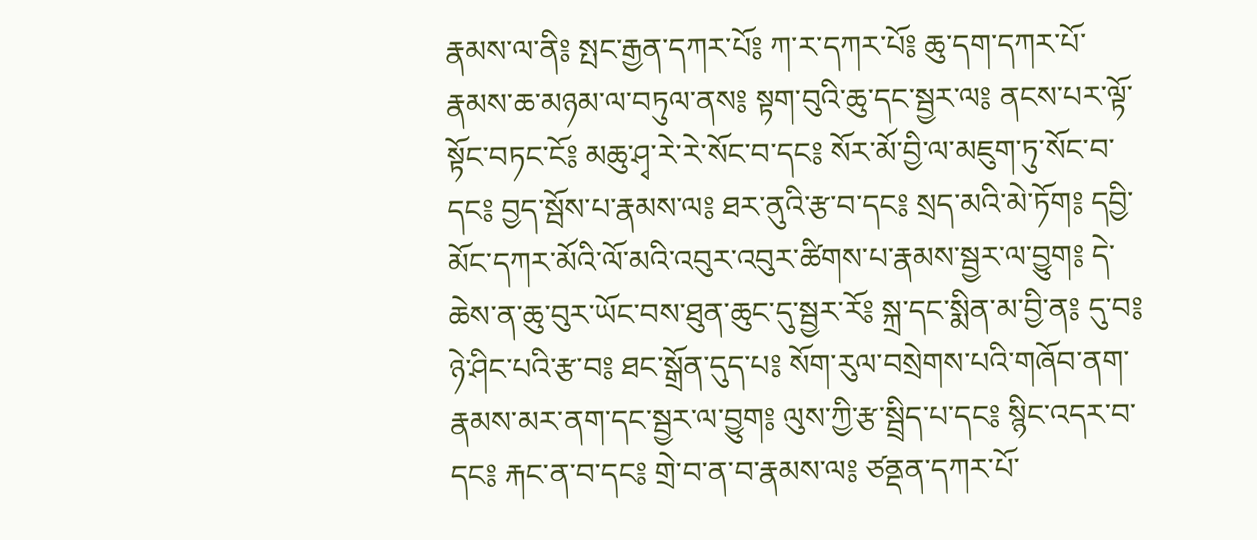རྣམས་ལ་ནི༔ སྤང་རྒྱན་དཀར་པོ༔ ཀ་ར་དཀར་པོ༔ ཆུ་དག་དཀར་པོ་རྣམས་ཆ་མཉམ་ལ་བཏུལ་ནས༔ སྟག་བུའི་ཆུ་དང་སྦྱར་ལ༔ ནངས་པར་ལྟོ་སྟོང་བཏང་ངོ༔ མཆུ་ཤྭ་རེ་རེ་སོང་བ་དང༔ སོར་མོ་བྱི་ལ་མཇུག་ཏུ་སོང་བ་དང༔ བྱད་སྦོས་པ་རྣམས་ལ༔ ཐར་ནུའི་རྩ་བ་དང༔ སྲད་མའི་མེ་ཏོག༔ དབྱི་མོང་དཀར་མོའི་ལོ་མའི་འབུར་འབུར་ཚིགས་པ་རྣམས་སྦྱར་ལ་བྱུག༔ དེ་ཆེས་ན་ཆུ་བུར་ཡོང་བས་ཐུན་ཆུང་དུ་སྦྱར་རོ༔ སྐྲ་དང་སྨིན་མ་བྱི་ན༔ དུ་བ༔ ཉེ་ཤིང་པའི་རྩ་བ༔ ཐང་སྒྲོན་དུད་པ༔ སོག་རུལ་བསྲེགས་པའི་གཞོབ་ནག་རྣམས་མར་ནག་དང་སྦྱར་ལ་བྱུག༔ ལུས་ཀྱི་རྩ་སྦྲིད་པ་དང༔ སྙིང་འདར་བ་དང༔ རྐང་ན་བ་དང༔ གྲེ་བ་ན་བ་རྣམས་ལ༔ ཙནྡན་དཀར་པོ་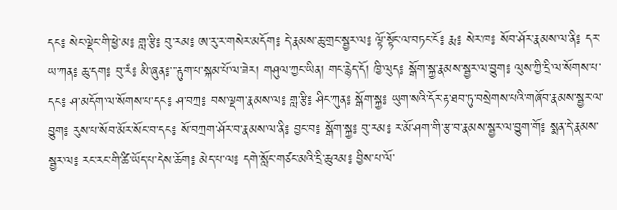དང༔ སེང་ལྡེང་གི་ཕྱེ་མ༔ གླ་རྩི༔ བུ་རམ༔ ཨ་རུ་ར་གསེར་མདོག༔ དེ་རྣམས་ཆུ་གྲང་སྦྱར་ལ༔ ལྟོ་སྟོང་ལ་བཏང་ངོ༔ རྨ༔ སེར་ཁ༔ སོབ་ཤོར་རྣམས་ལ་ནི༔ དར་ཡ་ཀན༔ ཆུ་དག༔ བུ་རཾ༔ མི་ཞུན༔་་་རྟུག་པ་སྐམ་པོ་ལ་ཟེར། གཤུལ་ཀྱང་ཡིན། གང་རྙེད་དོ། ཁྱི་ལུད༔ སྒོག་སྐྱ་རྣམས་སྦྱར་ལ་བྱུག༔ ལུས་ཀྱི་དྲི་ལ་སོགས་པ་དང༔ ཤ་མདོག་ལ་སོགས་པ་དང༔ ཤ་བཀྲ༔ བས་ལྡག་རྣམས་ལ༔ གླ་རྩི༔ ཤིང་ཀུན༔ སྒོག་སྐྱ༔ ཡུག་སའི་དོར་རྟ་ཐབ་ཏུ་བསྲེགས་པའི་གཞོབ་རྣམས་སྦྱར་ལ་བྱུག༔ རུས་པ་སོབ་མོར་སོང་བ་དང༔ སོ་བཀྲག་ཤོར་བ་རྣམས་ལ་ནི༔ བྱང་བ༔ སྒོག་སྐྱ༔ བུ་རམ༔ ར་མོ་ཤག་གི་རྩ་བ་རྣམས་སྦྱར་ལ་བྱུག་གོ༔ སྨན་དེ་རྣམས་སྦྱར་ལ༔ རང་རང་གི་ཚི་ཡོད་པ་དེས་ཆོག༔ མེད་པ་ལ༔ དགེ་སློང་གཙང་མའི་དྲི་ཆུའམ༔ བྱིས་པ་ལོ་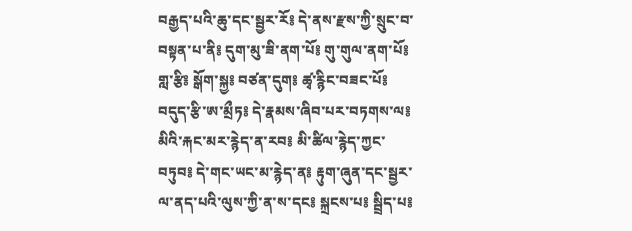བརྒྱད་པའི་ཆུ་དང་སྦྱར་རོ༔ དེ་ནས་རྫས་ཀྱི་སྲུང་བ་བསྟན་པ་ནི༔ དུག་མུ་ཟི་ནག་པོ༔ གུ་གུལ་ནག་པོ༔ གླ་རྩི༔ སྒོག་སྐྱ༔ བཙན་དུག༔ ཚྭ་རྙིང་བཟང་པོ༔ བདུད་རྩི་ཨ་མྲྀཏ༔ དེ་རྣམས་ཞིབ་པར་བཏགས་ལ༔ མིའི་རྐང་མར་རྙེད་ན་རབ༔ མི་ཚིལ་རྙེད་ཀྱང་བཏུབ༔ དེ་གང་ཡང་མ་རྙེད་ན༔ རྟུག་ཞུན་དང་སྦྱར་ལ་ནད་པའི་ལུས་ཀྱི་ན་ས་དང༔ སྐྲངས་པ༔ སྦྲིད་པ༔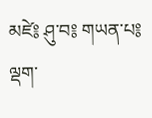མཛེ༔ ཤུ་བ༔ གཡན་པ༔ ལྡག་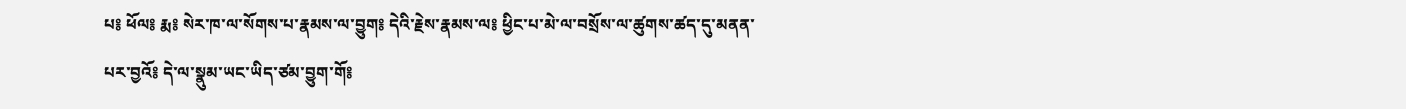པ༔ ཕོལ༔ རྨ༔ སེར་ཁ་ལ་སོགས་པ་རྣམས་ལ་བྱུག༔ དེའི་རྗེས་རྣམས་ལ༔ ཕྱིང་པ་མེ་ལ་བསྲོས་ལ་ཚུགས་ཚད་དུ་མནན་པར་བྱའོ༔ དེ་ལ་སྣུམ་ཡང་ཡིད་ཙམ་བྱུག་གོ༔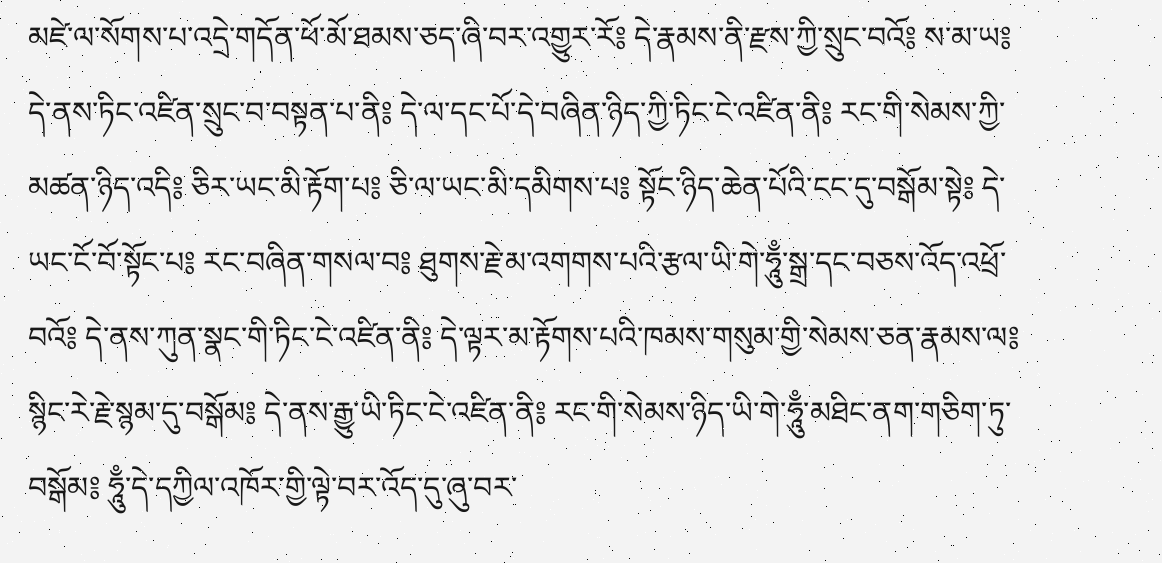མཛེ་ལ་སོགས་པ་འདྲེ་གདོན་ཕོ་མོ་ཐམས་ཅད་ཞི་བར་འགྱུར་རོ༔ དེ་རྣམས་ནི་རྫས་ཀྱི་སྲུང་བའོ༔ ས་མ་ཡ༔ དེ་ནས་ཏིང་འཛིན་སྲུང་བ་བསྟན་པ་ནི༔ དེ་ལ་དང་པོ་དེ་བཞིན་ཉིད་ཀྱི་ཏིང་ངེ་འཛིན་ནི༔ རང་གི་སེམས་ཀྱི་མཚན་ཉིད་འདི༔ ཅིར་ཡང་མི་རྟོག་པ༔ ཅི་ལ་ཡང་མི་དམིགས་པ༔ སྟོང་ཉིད་ཆེན་པོའི་ངང་དུ་བསྒོམ་སྟེ༔ དེ་ཡང་ངོ་བོ་སྟོང་པ༔ རང་བཞིན་གསལ་བ༔ ཐུགས་རྗེ་མ་འགགས་པའི་རྩལ་ཡི་གེ་ཧཱུྃ་སྒྲ་དང་བཅས་འོད་འཕྲོ་བའོ༔ དེ་ནས་ཀུན་སྣང་གི་ཏིང་ངེ་འཛིན་ནི༔ དེ་ལྟར་མ་རྟོགས་པའི་ཁམས་གསུམ་གྱི་སེམས་ཅན་རྣམས་ལ༔ སྙིང་རེ་རྗེ་སྙམ་དུ་བསྒོམ༔ དེ་ནས་རྒྱུ་ཡི་ཏིང་ངེ་འཛིན་ནི༔ རང་གི་སེམས་ཉིད་ཡི་གེ་ཧཱུྃ་མཐིང་ནག་གཅིག་ཏུ་བསྒོམ༔ ཧཱུྃ་དེ་དཀྱིལ་འཁོར་གྱི་ལྟེ་བར་འོད་དུ་ཞུ་བར་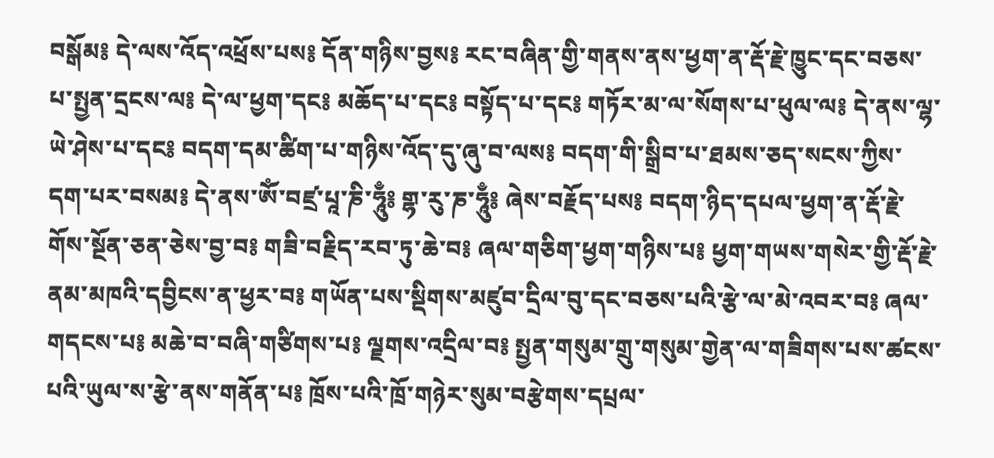བསྒོམ༔ དེ་ལས་འོད་འཕྲོས་པས༔ དོན་གཉིས་བྱས༔ རང་བཞིན་གྱི་གནས་ནས་ཕྱག་ན་རྡོ་རྗེ་ཁྱུང་དང་བཅས་པ་སྤྱན་དྲངས་ལ༔ དེ་ལ་ཕྱག་དང༔ མཆོད་པ་དང༔ བསྟོད་པ་དང༔ གཏོར་མ་ལ་སོགས་པ་ཕུལ་ལ༔ དེ་ནས་ལྷ་ཡེ་ཤེས་པ་དང༔ བདག་དམ་ཚིག་པ་གཉིས་འོད་དུ་ཞུ་བ་ལས༔ བདག་གི་སྒྲིབ་པ་ཐམས་ཅད་སངས་ཀྱིས་དག་པར་བསམ༔ དེ་ནས་ཨོཾ་བཛྲ་པཱ་ཎི་ཧཱུྃ༔ གྷ་རུ་ཎ་ཧཱུྃ༔ ཞེས་བརྗོད་པས༔ བདག་ཉིད་དཔལ་ཕྱག་ན་རྡོ་རྗེ་གོས་སྔོན་ཅན་ཅེས་བྱ་བ༔ གཟི་བརྗིད་རབ་ཏུ་ཆེ་བ༔ ཞལ་གཅིག་ཕྱག་གཉིས་པ༔ ཕྱག་གཡས་གསེར་གྱི་རྡོ་རྗེ་ནམ་མཁའི་དབྱིངས་ན་ཕྱར་བ༔ གཡོན་པས་སྡིགས་མཛུབ་དྲིལ་བུ་དང་བཅས་པའི་རྩེ་ལ་མེ་འབར་བ༔ ཞལ་གདངས་པ༔ མཆེ་བ་བཞི་གཙིགས་པ༔ ལྗགས་འདྲིལ་བ༔ སྤྱན་གསུམ་གྲུ་གསུམ་གྱེན་ལ་གཟིགས་པས་ཚངས་པའི་ཡུལ་ས་རྩེ་ནས་གནོན་པ༔ ཁྲོས་པའི་ཁྲོ་གཉེར་སུམ་བརྩེགས་དཔྲལ་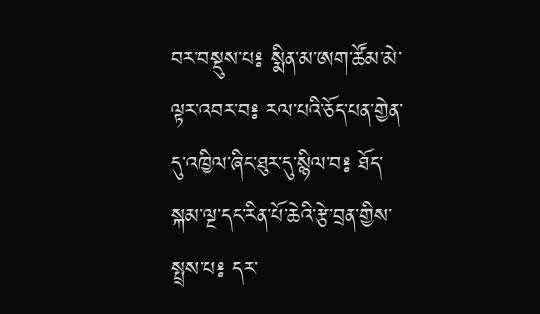བར་བསྡུས་པ༔ སྨིན་མ་ཨག་ཚོམ་མེ་ལྟར་འབར་བ༔ རལ་པའི་ཅོད་པན་གྱེན་དུ་འཁྱིལ་ཞིང་ཐུར་དུ་སྙིལ་བ༔ ཐོད་སྐམ་ལྔ་དང་རིན་པོ་ཆེའི་རྩེ་བྲན་གྱིས་སྤྲས་པ༔ དར་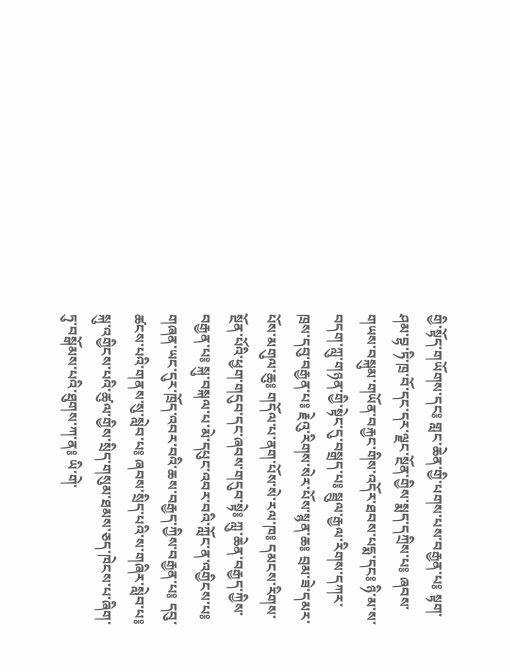གྱི་སྟོད་གཡོགས་དང༔ གླང་ཆེན་གྱི་པགས་པས་བརྒྱན་པ༔ སྟག་ཤམ་བྷ་ཏི་ཁྲ་བོ་དང་དར་ལྗང་སྔོན་གྱིས་སྨད་དཀྲིས་པ༔ ཞབས་གཡས་བསྐུམ་གཡོན་བརྐྱང་གིས་འདོར་ཐབས་པདྨ་དང༔ ཉི་མ་ས་བདག་ཀླུ་གཉན་གྱི་སྟེང་དུ་བསྒྲད་པ༔ སྦྲུལ་རྒྱལ་རིགས་དཀར་ཁྲས་དབུ་བརྒྱན་པ༔ རྗེའུ་རིགས་སེར་པོས་སྙན་ཆ༔ བྲམ་ཟེ་དམར་པོས་མགུལ་ཆུ༔ གདོལ་པ་ནག་པོས་སེ་རལ་ཁ༔ དམངས་རིགས་སྔོན་པོའི་ཕྱག་གདུབ་དང་ཞབས་གདུབ་སྟེ༔ ཀླུ་ཆེན་བརྒྱད་ཀྱིས་བརྒྱན་པ༔ སྐུ་བསྐལ་པ་མེ་དཔུང་འབར་བའི་ཀློང་ན་འགྱིངས་པ༔ གཞན་ཡང་དུར་ཁྲོད་འབར་བའི་ཆས་བརྒྱད་ཀྱིས་བརྒྱན་པ༔ དབུ་ཚངས་པའི་གནས་སུ་སླེབ་པ༔ ཞབས་སྲིད་པའི་ས་གཞིར་སླེབ་པ༔ སྐུ་འགྱིངས་པའི་ཚུལ་གྱིས་སྲིད་གསུམ་ཐམས་ཅད་ཁེངས་པ་ཞིག་ཏུ་བསྒོམས་པའི་ཐུགས་ཀ་ན༔ ཡི་གེ་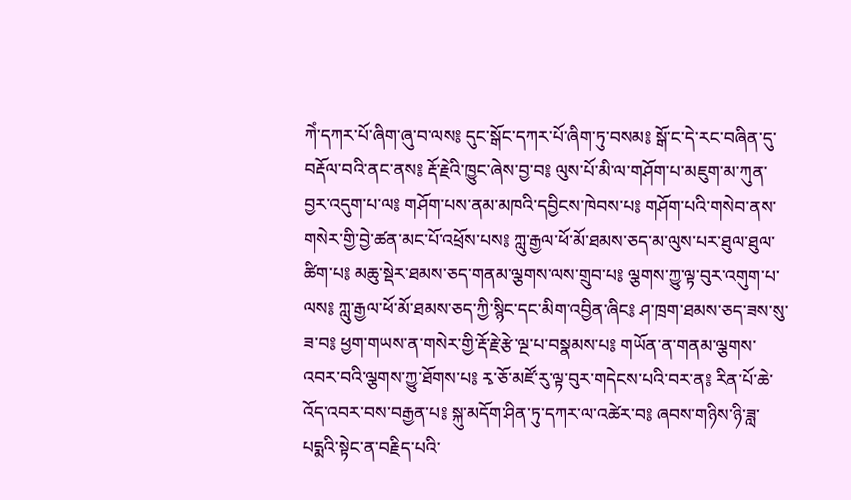ཀེཾ་དཀར་པོ་ཞིག་ཞུ་བ་ལས༔ དུང་སྒོང་དཀར་པོ་ཞིག་ཏུ་བསམ༔ སྒོ་ང་དེ་རང་བཞིན་དུ་བརྡོལ་བའི་ནང་ནས༔ རྡོ་རྗེའི་ཁྱུང་ཞེས་བྱ་བ༔ ལུས་པོ་མི་ལ་གཤོག་པ་མཇུག་མ་ཀུན་བྱར་འདུག་པ་ལ༔ གཤོག་པས་ནམ་མཁའི་དབྱིངས་ཁེབས་པ༔ གཤོག་པའི་གསེབ་ནས་གསེར་གྱི་བྱེ་ཚན་མང་པོ་འཕྲོས་པས༔ ཀླུ་རྒྱལ་ཕོ་མོ་ཐམས་ཅད་མ་ལུས་པར་ཐུལ་ཐུལ་ཚིག་པ༔ མཆུ་སྡེར་ཐམས་ཅད་གནམ་ལྕགས་ལས་གྲུབ་པ༔ ལྕགས་ཀྱུ་ལྟ་བུར་འགུག་པ་ལས༔ ཀླུ་རྒྱལ་ཕོ་མོ་ཐམས་ཅད་ཀྱི་སྙིང་དང་མིག་འབྱིན་ཞིང༔ ཤ་ཁྲག་ཐམས་ཅད་ཟས་སུ་ཟ་བ༔ ཕྱག་གཡས་ན་གསེར་གྱི་རྡོ་རྗེ་རྩེ་ལྔ་པ་བསྣམས་པ༔ གཡོན་ན་གནམ་ལྕགས་འབར་བའི་ལྕགས་ཀྱུ་ཐོགས་པ༔ རྭ་ཅོ་མཛོ་རུ་ལྟ་བུར་གདེངས་པའི་བར་ན༔ རིན་པོ་ཆེ་འོད་འབར་བས་བརྒྱན་པ༔ སྐུ་མདོག་ཤིན་ཏུ་དཀར་ལ་འཚེར་བ༔ ཞབས་གཉིས་ཉི་ཟླ་པདྨའི་སྟེང་ན་བརྗིད་པའི་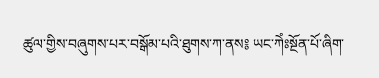ཚུལ་གྱིས་བཞུགས་པར་བསྒོམ་པའི་ཐུགས་ཀ་ནས༔ ཡང་ཀེཾཿསྔོན་པོ་ཞིག་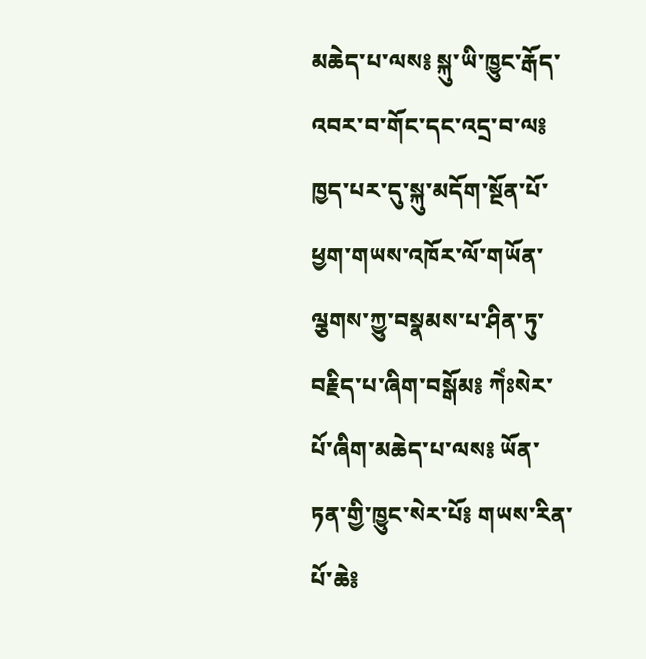མཆེད་པ་ལས༔ སྐུ་ཡི་ཁྱུང་རྒོད་འབར་བ་གོང་དང་འདྲ་བ་ལ༔ ཁྱད་པར་དུ་སྐུ་མདོག་སྔོན་པོ་ཕྱག་གཡས་འཁོར་ལོ་གཡོན་ལྕགས་ཀྱུ་བསྣམས་པ་ཤིན་ཏུ་བརྗིད་པ་ཞིག་བསྒོམ༔ ཀེཾཿསེར་པོ་ཞིག་མཆེད་པ་ལས༔ ཡོན་ཏན་གྱི་ཁྱུང་སེར་པོ༔ གཡས་རིན་པོ་ཆེ༔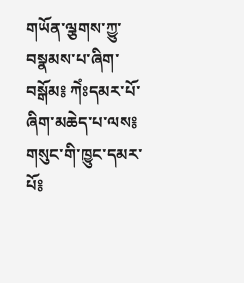གཡོན་ལྕགས་ཀྱུ་བསྣམས་པ་ཞིག་བསྒོམ༔ ཀེཾཿདམར་པོ་ཞིག་མཆེད་པ་ལས༔ གསུང་གི་ཁྱུང་དམར་པོ༔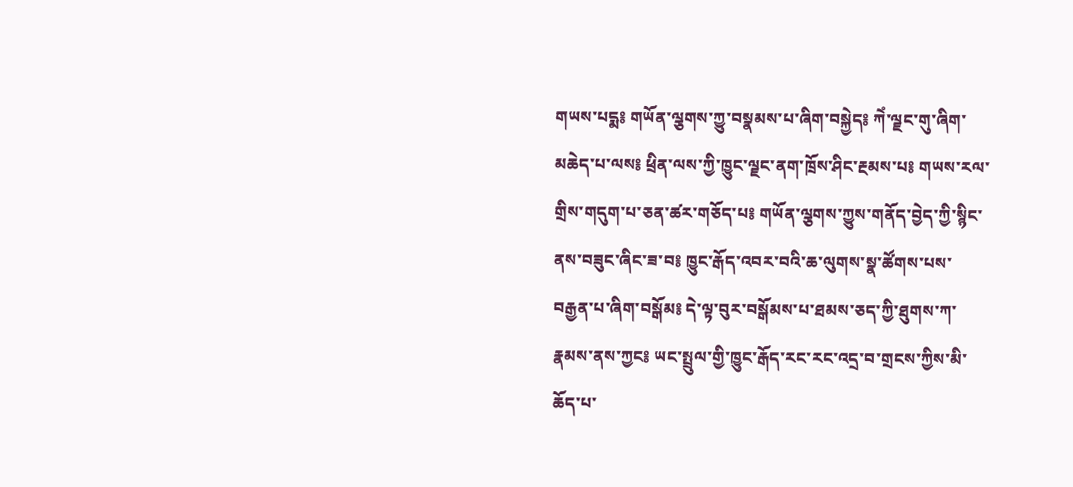གཡས་པདྨ༔ གཡོན་ལྕགས་ཀྱུ་བསྣམས་པ་ཞིག་བསྐྱེད༔ ཀེཾ་ལྗང་གུ་ཞིག་མཆེད་པ་ལས༔ ཕྲིན་ལས་ཀྱི་ཁྱུང་ལྗང་ནག་ཁྲོས་ཤིང་རྔམས་པ༔ གཡས་རལ་གྲིས་གདུག་པ་ཅན་ཚར་གཅོད་པ༔ གཡོན་ལྕགས་ཀྱུས་གནོད་བྱེད་ཀྱི་སྙིང་ནས་བཟུང་ཞིང་ཟ་བ༔ ཁྱུང་རྒོད་འབར་བའི་ཆ་ལུགས་སྣ་ཚོགས་པས་བརྒྱན་པ་ཞིག་བསྒོམ༔ དེ་ལྟ་བུར་བསྒོམས་པ་ཐམས་ཅད་ཀྱི་ཐུགས་ཀ་རྣམས་ནས་ཀྱང༔ ཡང་སྤྲུལ་གྱི་ཁྱུང་རྒོད་རང་རང་འདྲ་བ་གྲངས་ཀྱིས་མི་ཆོད་པ་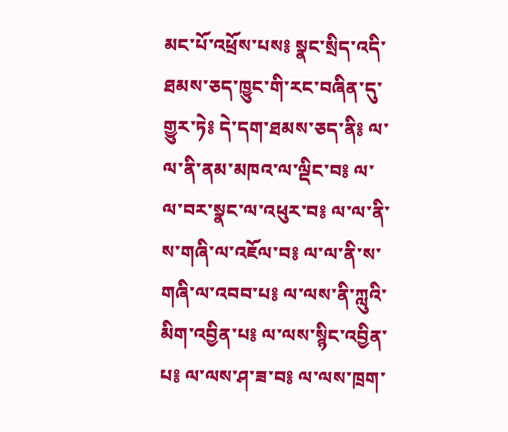མང་པོ་འཕྲོས་པས༔ སྣང་སྲིད་འདི་ཐམས་ཅད་ཁྱུང་གི་རང་བཞིན་དུ་གྱུར་ཏེ༔ དེ་དག་ཐམས་ཅད་ནི༔ ལ་ལ་ནི་ནམ་མཁའ་ལ་ལྡིང་བ༔ ལ་ལ་བར་སྣང་ལ་འཕུར་བ༔ ལ་ལ་ནི་ས་གཞི་ལ་འཇོལ་བ༔ ལ་ལ་ནི་ས་གཞི་ལ་འབབ་པ༔ ལ་ལས་ནི་ཀླུའི་མིག་འབྱིན་པ༔ ལ་ལས་སྙིང་འབྱིན་པ༔ ལ་ལས་ཤ་ཟ་བ༔ ལ་ལས་ཁྲག་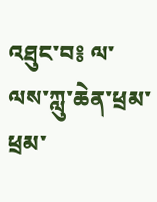འཐུང་བ༔ ལ་ལས་ཀླུ་ཆེན་ཕྲམ་ཕྲམ་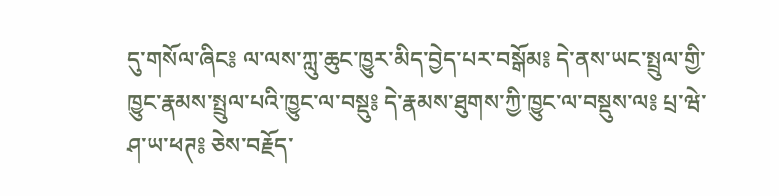དུ་གསོལ་ཞིང༔ ལ་ལས་ཀླུ་ཆུང་ཁྱུར་མིད་བྱེད་པར་བསྒོམ༔ དེ་ནས་ཡང་སྤྲུལ་གྱི་ཁྱུང་རྣམས་སྤྲུལ་པའི་ཁྱུང་ལ་བསྡུ༔ དེ་རྣམས་ཐུགས་ཀྱི་ཁྱུང་ལ་བསྡུས་ལ༔ པྲ་ཝེ་ཤ་ཡ་ཕཊ༔ ཅེས་བརྗོད་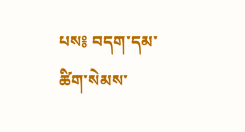པས༔ བདག་དམ་ཚིག་སེམས་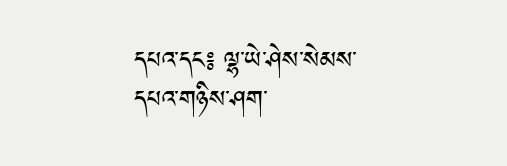དཔའ་དང༔ ལྷ་ཡེ་ཤེས་སེམས་དཔའ་གཉིས་ཤག་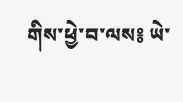གིས་ཕྱེ་བ་ལས༔ ཡེ་